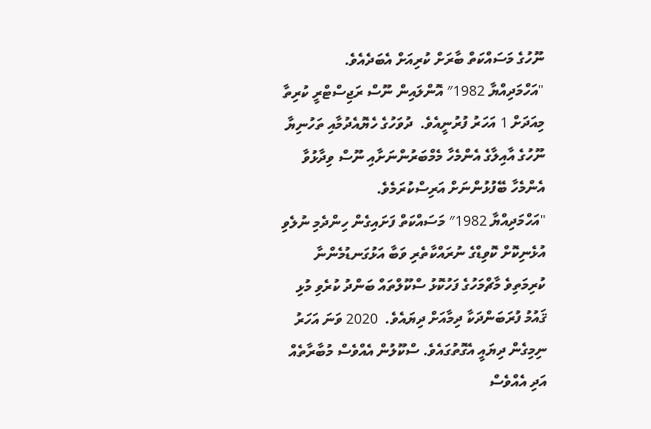ނޫހުގެ މަސައްކަތް ބާރަށް ކުރިއަށް އެބަދެއެވެ.
"އަހްމަދިއްޔާ 1982″ އޮންލައިން ނޫސް ރަޖިސްޓްރީ ކުރިތާ މިއަދަށް 1 އަހަރު ފުރުނީއެވެ.  ދުވަހުގެ ހެޔޮއެދުމާއި ތަހުނިޔާ ނޫހުގެ އާއިލާގެ އެންމެހާ މެމްބަރުންނަށާއި ނޫސް ވިދާޅުވާ އެންމެހާ ބޭފުޅުންނަށް އަރިސްކުރަމެވެ.
"އަހްމަދިއްޔާ 1982″ މަސައްކަތް ފަށައިގެން ހިންދެމި ނުލެވި އުޅެނިކޮށް ކޮވިޑްގެ ނުރައްކާތެރި ވަބާ އަޅުގަނޑުމެންނާ ކުރިމަތިވެ މާޗްމަހުގެ ފަހުކޮޅު ސްކޫލްތައް ބަންދު ކުރެވި މުޅި ޤައުމު ފުރަބަންދަކާ ދިމާއަށް ދިޔައެވެ.  2020 ވަނަ އަހަރު ނިމިގެން ދިޔައީ އެގޮތުގައެވެ. ސްކޫލުން އެއްވެސް މުބާރާތެއް އަދި އެއްވެސް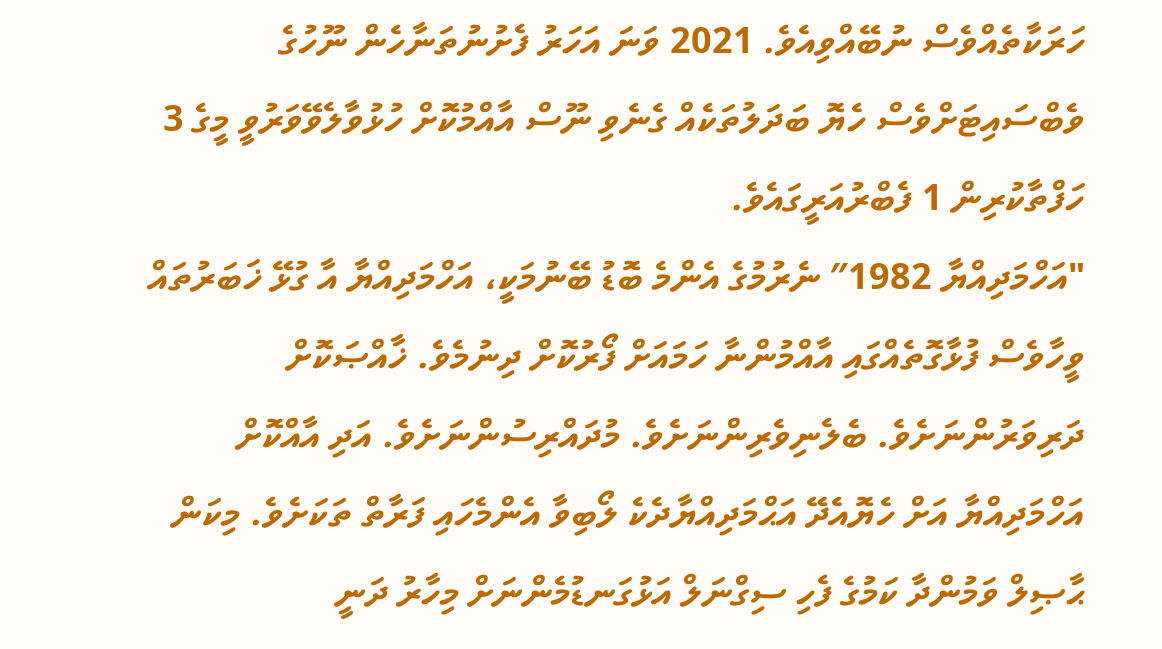ހަރަކާތެއްވެސް ނުބޭއްވިއެވެ. 2021 ވަނަ އަހަރު ފެށުނުތަނާހެން ނޫހުގެ ވެބްސައިޓަށްވެސް ހެޔޮ ބަދަލުތަކެއް ގެނެވި ނޫސް އާއްމުކޮށް ހުޅުވާލެވޭވަރުވީ މީގެ 3 ހަފްތާކުރިން 1 ފެބްރުއަރީގައެވެ.
"އަހްމަދިއްޔާ 1982″ ނެރުމުގެ އެންމެ ބޮޑު ބޭނުމަކީ، އަހްމަދިއްޔާ އާ ގުޅޭ ޚަބަރުތައް ވީހާވެސް ފުޅާގޮތެއްގައި އާއްމުންނާ ހަމައަށް ފޯރުކޮށް ދިނުމެވެ. ޚާއްޞަކޮށް ދަރިވަރުންނަށެވެ. ބެލެނިވެރިންނަށެވެ. މުދައްރިސުންނަށެވެ. އަދި އާއްކޮށް އަހްމަދިއްޔާ އަށް ހެޔޮއެދޭ އަޙްމަދިއްޔާދެކެ ލޯބިވާ އެންމެހައި ފަރާތް ތަކަށެވެ. މިކަން ޙާޞިލް ވަމުންދާ ކަމުގެ ފެހި ސިގްނަލް އަޅުގަނޑުމެންނަށް މިހާރު ދަނީ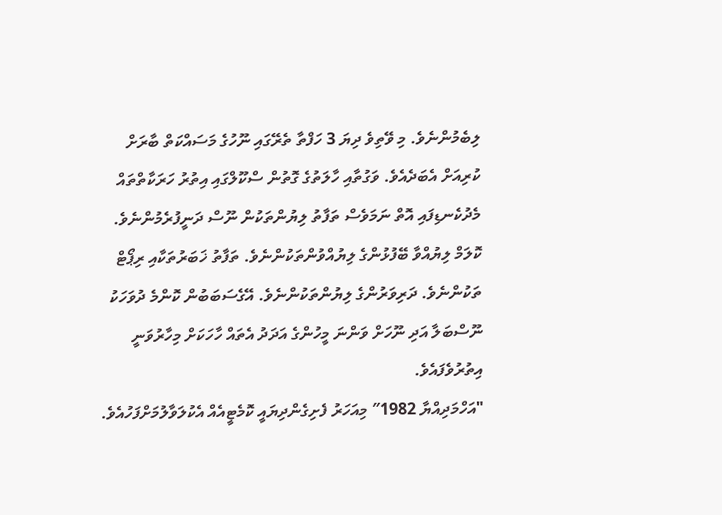ލިބެމުންނެވެ. މި ވޭތިވެ ދިޔަ 3 ހަފްތާ ތެރޭގައި ނޫހުގެ މަސައްކަތް ބާރަށް ކުރިއަށް އެބަދެއެވެ. ވަގުތާއި ހާލަތުގެ ގޮތުން ސްކޫލްގައި އިތުރު ހަރަކާތްތައް މެދުކެނޑިފައި އޮތް ނަމަވެސް ތަފާތު ލިޔުންތަކުން ނޫސް ދަނީފުރެމުންނެވެ. ކޮލަމް ލިޔުއްވާ ބޭފުޅުންގެ ލިޔުއްވުންތަކުންނެވެ. ތަފާތު ޚަބަރުތަކާއި ރިޕޯޓް ތަކުންނެވެ. ދަރިވަރުންގެ ލިޔުންތަކުންނެވެ. އޭގެސަބަބުން ކޮންމެ ދުވަހަކު ނޫސްބަލާ އަދި ނޫހަށް ވަންނަ މީހުންގެ އަދަދު އެތައް ހާހަކަށް މިހާރުވަނީ އިތުރުވެފައެވެ.
"އަހްމަދިއްޔާ 1982″ މިއަހަރު ފެށިގެންދިޔައީ ކޮމެޓީއެއް އެކުލަވާލުމަށްފަހުއެވެ.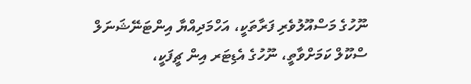ނޫހުގެ މަސްއޫލުވެރި ފަރާތަކީ، އަހްމަދިއްޔާ އިންޓަނޭޝަނަލް ސްކޫލް ކަމަށްވާތީ، ނޫހުގެ އެޑިޓަރ އިން ޗީފަކީ،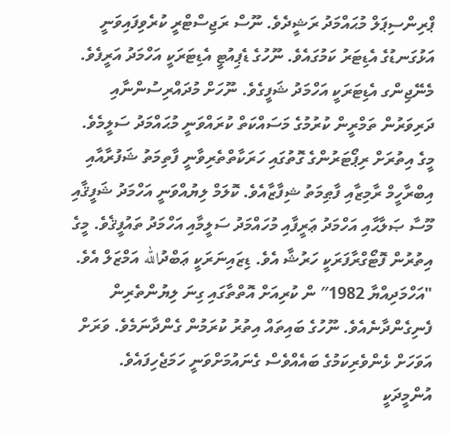ޕްރިންސިޕަލް މުޙައްމަދު ރަޝީދެވެ. ނޫސް ރަޖިސްޓްރީ ކުރެވިފައިވަނީ އަޅުގަނޑުގެ އެޑިޓަރު ކަމުގައެވެ. ނޫހުގެ ޑެޕިއުޓީ އެޑިޓަރަކީ އަހްމަދު އަރީފެވެ. މެނޭޖިންގ އެޑިޓަރަކީ އަހްމަދު ޝަފީގެވެ. ނޫހަށް މުދައްރިސުންނާއި ދަރިވަރުން ތަމްރީން ކުރުމުގެ މަސައްކަތް ކުރައްވަނީ މުޙައްމަދު ސަލީމެވެ. މީގެ އިތުރަށް ރިޕޯޓަރުންގެ ގޮތުގައި ހަރަކާތްތެރިވާނީ ފާތިމަތު ޝަފުރާއާއި އިބްރާހީމް ރާމިޒާއި ފާޠިމަތު ޝިފާޒާއެވެ. ކޮލަމް ލިޔުއްވަނީ އަހްމަދު ޝަފީޤާއި މޫސާ ޞަލާޙާއި އަހްމަދު ޢަރީފާއި މުހައްމަދު ސަލީމާއި އަހްމަދު ތައުފީޤެވެ. މީގެ އިތުރުން ފޮޓޯގްރާފަރަކީ ހަރުޝާ އެވެ. ޑިޒައިނަރަކީ ޢަބްދުالله އަމްޒަލް އެވެ.
"އަހްމަދިއްޔާ 1982″ ން ކުރިއަށް އޮތްތާގައި ގިނަ ލިޔުންތެރިން ފެނިގެންދާނެއެވެ. ނޫހުގެ ބައިތައް އިތުރު ކުރަމުން ގެންދާނަމެވެ. ވަރަށް އަވަހަށް ޅެންވެރިކަމުގެ ބައެއްވެސް ގެނައުމަށްވަނީ ހަމަޖެހިފައެވެ. އުންމީދަކީ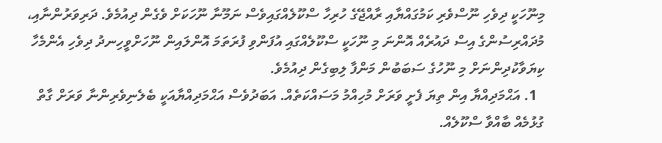މިނޫހަކީ ދިވެހި ނޫސްވެރި ކަމުގައްޔާއި ރާއްޖޭގެ ހުރިހާ ސްކޫލެއްގައިވެސް ނަމޫނާ ނޫހަކަށް ވެގެން ދިއުމެވެ. ދަރިވަރުންނާއި، މުދައްރިސުންގެ އިސް ދައުރެއް އޮންނަ މި ނޫހަކީ ސްކޫލެއްގައި އުފަންވި ފުރަތަމަ އޮންލައިން ނޫހަށްވީހިނދު ދިވެހި އެންމެހާ ކިޔަވާކުދިންނަށް މި ނޫހުގެ ސަބަބުން މަންފާ ލިބިގެން ދިއުމެވެ.
  1. އަޙްމަދިއްޔާ އިން ތިޔަ ފެށީ ވަރަށް މުހިއްމު މަސައްކަތެއް. އަބަދުވެސް އަޙްމަދިއްޔާއަކީ ބެލެނިވެރިންނާ ވަރަށް ގާތް ގުޅުމެއް ބާއްވާ ސްކޫލެއް.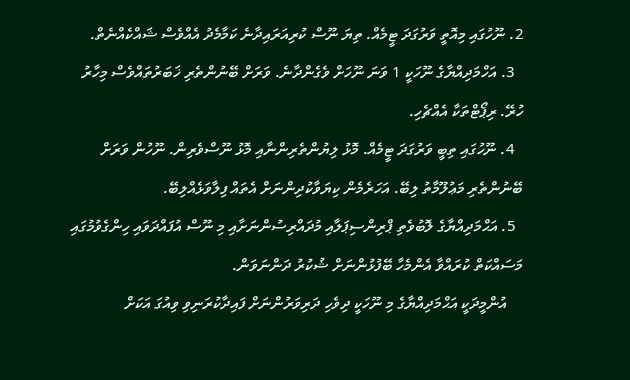2. ނޫހުގައި މިއޮތީ ވަރުގަދަ ޓީމެއް. ތިޔަ ނޫސް ކުރިއަރައިދާނެ ކަމާމެދު އެއްވެސް ޝައްކެއްނެތް.
  3. އަހްމަދިއްޔާގެ ނޫހަކީ 1 ވަނަ ނޫހަށް ވެގެންދާނެ. ވަރަށް ބޭނުންތެރި ޚަބަރުތައްވެސް މިހާރު ހުރޭ. ރިޕޯޓްތަކާ އެއްޗެހި.
  4. ނޫހުގައި ތިބީ ވަރުގަދަ ޓީމެއް. މޮޅު ލިޔުންތެރިންނާއި މޮޅު ނޫސްވެރިން. ނޫހުން ވަރަށް ބޭނުންތެރި މަޢުލޫމާތު ލިބޭ. އަހަރެމެން ކިޔަވާކުދިންނަށް އެތައް ފިލާވަޅެއްލިބޭ.
  5. އަޙްމަދިއްޔާގެ ލޮބުވެތި ޕްރިންސިޕަލާއި މުދައްރިސުންނަށާއި މި ނޫސް އުފައްދަވައި ހިންގެވުމުގައި މަސައްކަތް ކުރައްވާ އެންމެހާ ބޭފުޅުންނަށް ޝުކުރު ދަންނަވަން.
    އުންމީދަކީ އަޙްމަދިއްޔާގެ މި ނޫހަކީ ދިވެހި ދަރިވަރުންނަށް ފައިދާކުރަނިވި ވިއުގަ އަކަށް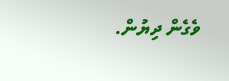ވެގެން ދިޔުން.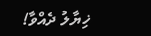ޚިޔާލު ދެއްވާ!